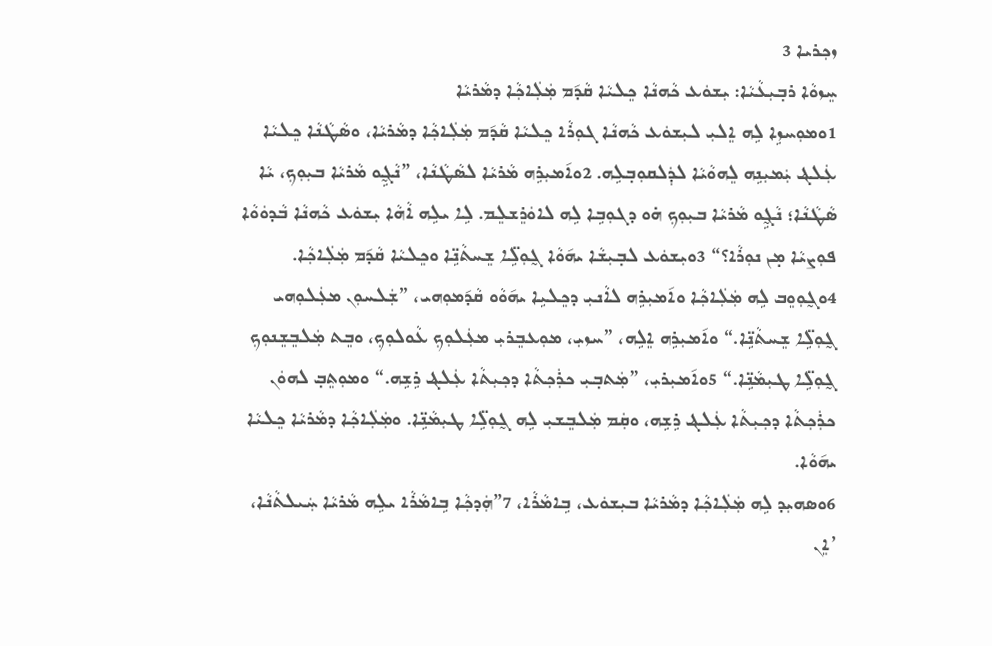ܙܟ݂ܪܝܐ 3
ܚܸܙܘܵܐ ܪܒ݂ܝܼܥܵܝܵܐ: ܝܼܫܘܿܥ ܟܵܗܢܵܐ ܟܸܠܝܵܐ ܩܵܕ݇ܡ ܡܲܠܲܐܟ݂ܵܐ ܕܡܵܪܝܵܐ
1ܘܡܘܼܚܙܹܐ ܠܹܗ ܐܸܠܝܼ ܠܝܼܫܘܿܥ ܟܵܗܢܵܐ ܓܘܼܪܵܐ ܟܸܠܝܵܐ ܩܵܕ݇ܡ ܡܲܠܲܐܟ݂ܵܐ ܕܡܵܪܝܵܐ، ܘܣܵܛܵܢܵܐ ܟܸܠܝܵܐ ܥܲܠܔ ܝܲܡܝܼܢܹܗ ܠܸܗܘܵܝܵܐ ܠܕܲܠܩܘܼܒ݂ܠܹܗ. 2ܘܐ݇ܡܝܼܪܹܗ ܡܵܪܝܵܐ ܠܣܵܛܵܢܵܐ، ”ܢܵܓ̰ܹܘ ܡܵܪܝܵܐ ܒܝܼܘܼܟ݂، ܝܵܐ ܣܵܛܵܢܵܐ؛ ܢܵܓ̰ܹܘ ܡܵܪܝܵܐ ܒܝܼܘܼܟ݂ ܗ̇ܘ ܕܓܘܼܒܹܐ ܠܹܗ ܠܐܘܿܪܸܫܠܸܡ. ܠܹܐ ܝܠܹܗ ܐܵܗܵܐ ܝܼܫܘܿܥ ܟܵܗܢܵܐ ܒܵܕܘܿܘܵܐ ܦܘܼܨܝܵܐ ܡ̣ܢ ܢܘܼܪܵܐ؟“ 3ܘܝܼܫܘܿܥ ܠܒ݂ܝܼܫܵܐ ܝܗ݇ܘܵܐ ܓ̰ܘܼܠܹ̈ܐ ܫܸܚܬܵܢܹ̈ܐ ܘܟܸܠܝܵܐ ܩܵܕ݇ܡ ܡܲܠܲܐܟ݂ܵܐ. 4ܘܓ̰ܘܼܘܸܒ ܠܹܗ ܡܲܠܲܐܟ݂ܵܐ ܘܐ݇ܡܝܼܪܹܗ ܠܐܵܢܝܼ ܕܟܸܠܝܹܐ ܝܗ݇ܘܵܘ ܩܵܕ݇ܡܘܼܗܝ، ”ܫܲܠܚܘܼܢ ܡܥܲܠܘܼܗܝ ܓ̰ܘܼܠܹ̈ܐ ܫܸܚܬܵܢܹ̈ܐ.“ ܘܐ݇ܡܝܼܪܹܗ ܐܸܠܹܗ، ”ܚܙܝܼ، ܡܘܼܥܒܸܪܝܼ ܡܥܲܠܘܼܟ݂ ܥܵܘܠܘܼܟ݂، ܘܒܸܬ ܡܲܠܒܸܫܸܢܘܼܟ݂ ܓ̰ܘܼܠܹ̈ܐ ܛܝܼܡܵܢܹ̈ܐ.“ 5ܘܐ݇ܡܝܼܪܝܼ، ”ܡܲܬܒ݂ܝܼ ܟܪܲܟ݂ܬܵܐ ܕܟ݂ܝܼܬܵܐ ܥܲܠܔ ܪܹܫܹܗ.“ ܘܡܘܼܬܸܒ݂ ܠܗܘܿܢ ܟܪܲܟ݂ܬܵܐ ܕܟ݂ܝܼܬܵܐ ܥܲܠܔ ܪܹܫܹܗ، ܘܩܲܡ ܡܲܠܒܸܫܝܼ ܠܹܗ ܓ̰ܘܼܠܹ̈ܐ ܛܝܼܡܵܢܹ̈ܐ. ܘܡܲܠܲܐܟ݂ܵܐ ܕܡܵܪܝܵܐ ܟܸܠܝܵܐ ܝܗ݇ܘܵܐ.
6ܘܣܗܝܼܕ ܠܹܗ ܡܲܠܲܐܟ݂ܵܐ ܕܡܵܪܝܵܐ ܒܝܼܫܘܿܥ، ܒܹܐܡܵܪܵܐ، 7”ܗܲܕܟ݂ܵܐ ܒܹܐܡܵܪܵܐ ܝܠܹܗ ܡܵܪܝܵܐ ܚܲܝܠܬܵܢܵܐ، ’ܐܸܢ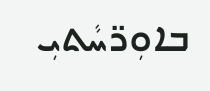ܒܐܘܼܪ̈ܚܵܬܝܼ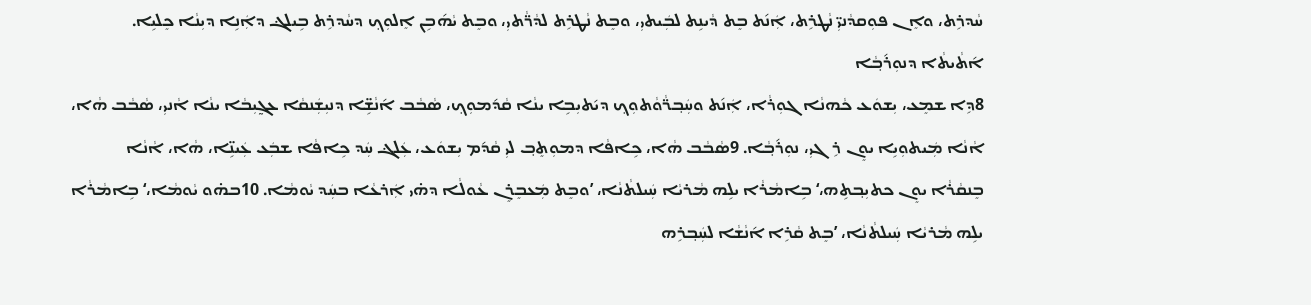ܚܵܕܪܹܬ، ܘܐܸܢ ܦܘܼܩܕܵܢܝܼ̈ ܢܵܛܪܹܬ، ܐܲܢ݇ܬ ܒܸܬ ܕܵܝܢܹܬ ܠܒܲܝܬܝܼ، ܘܒܸܬ ܢܵܛܪܹܬ ܠܕܵܪ̈ܵܬܝܼ، ܘܒܸܬ ܝܵܗ݇ܒܹܢ ܐܸܠܘܼܟ݂ ܕܚܵܕܪܹܬ ܒܹܝܠܔ ܕܐܲܢܹܐ ܕܝܼܢܵܐ ܟܸܠܝܹܐ.
ܐ݇ܬܵܝܬܵܐ ܕܢܘܼܪ݇ܒ݂ܵܐ
8ܕܹܐ ܫܡܸܥ، ܝܼܫܘܿܥ ܟܵܗܢܵܐ ܓܘܼܪܵܐ، ܐܲܢ݇ܬ ܘܚܲܒ݂ܪ̈ܵܘܵܬܘܼܟ݂ ܕܝ݇ܬܝܼܒܹܐ ܝܢܵܐ ܩܵܕ݇ܡܘܼܟ݂، ܣܵܒܵܒ ܐ݇ܢܵܫܹ̈ܐ ܕܢܝܼܫܲܢܩܵܐ ܥܓ̰ܝܼܒܵܐ ܝܢܵܐ ܐܵܢܝܼ، ܣܵܒܵܒ ܗܵܐ، ܐܵܢܵܐ ܡܲܝܬܘܼܝܹܐ ܝܘܸܢ ܪܹܓܝܼ، ܢܘܼܪ݇ܒ݂ܵܐ. 9ܣܵܒܵܒ ܗܵܐ، ܟܹܐܦܵܐ ܕܡܘܼܬܸܒ݂ ܠܝܼ ܩܵܕ݇ܡ ܝܼܫܘܿܥ، ܥܲܠܔ ܚܲܕ ܟܹܐܦܵܐ ܫܒܲܥ ܥܲܝܢܹ̈ܐ، ܗܵܐ، ܐܵܢܵܐ ܒܸܢܩܵܪܵܐ ܝܘܸܢ ܟܬܝܼܒ݂ܬܹܗ،‘ ܒܹܐܡܵܪܵܐ ܝܠܹܗ ܡܵܪܝܵܐ ܚܲܝܠܬܵܢܵܐ، ’ܘܒܸܬ ܡܲܥܒܸܪܸܢ ܥܵܘܠܵܐ ܕܗ̇ܝ ܐܲܪܥܵܐ ܒܚܲܕ ܝܵܘܡܵܐ. 10ܒܗ̇ܘ ܝܵܘܡܵܐ،‘ ܒܹܐܡܵܪܵܐ ܝܠܹܗ ܡܵܪܝܵܐ ܚܲܝܠܬܵܢܵܐ، ’ܒܸܬ ܩܵܪܹܐ ܐ݇ܢܵܫܵܐ ܠܚܲܒ݂ܪܹܗ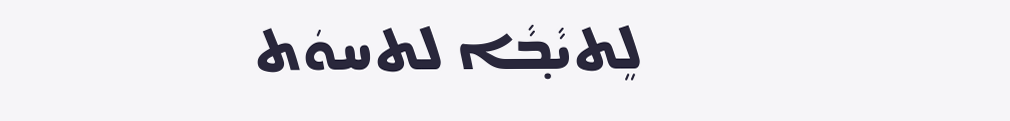ܠܸܬܝܵܒ݂ܵܐ ܠܬܚܘܿܬ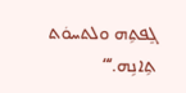ܓܸܦܬܹܗ ܘܠܬܚܘܿܬ ܬܹܐܢܹܗ.‘“